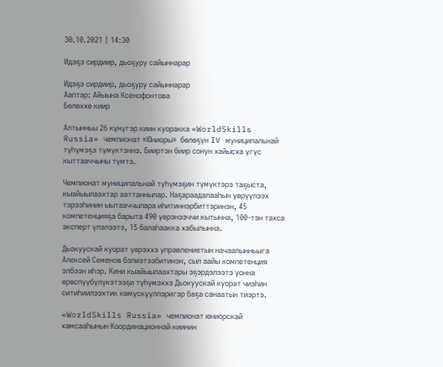30.10.2021 | 14:30

Идэҕэ сирдиир, дьоҕуру сайыннарар

Идэҕэ сирдиир, дьоҕуру сайыннарар
Ааптар: Айыына Ксенофонтова
Бөлөххө киир

Алтынньы 26 күнүгэр киин куоракка «WorldSkills Russia» чемпионат «Юниоры»  бөлөҕүн IV муниципальнай түһүмэҕэ түмүктэннэ. Бииртэн биир сонун хайысха үгүс кыттааччыны түмтэ.

Чемпионат муниципальнай түһүмэҕин түмүктэрэ таҕыста, кыайыылаахтар ааттаннылар. Наҕараадалааһын үөрүүлээх тэрээһинин ыытааччылара иһитиннэрбиттэринэн, 45 компетенцияҕа барыта 490 үөрэнээччи кытынна, 100-тэн тахса эксперт үлэлээтэ, 15 балаһаакка хабылынна.

Дьокуускай куорат үөрэххэ управлениетын начаалынньыга Алексей Семенов бэлиэтээбитинэн, сыл аайы компетенция элбээн иһэр. Кини кыайыылаахтары эҕэрдэлээтэ уонна өрөспүүбүлүкэтээҕи түһүмэххэ Дьокуускай куорат чиэһин ситиһиилээхтик көмүскүүллэригэр баҕа санаатын тиэртэ.

«WorldSkills Russia» чемпионат юниорскай хамсааһынын Координационнай киинин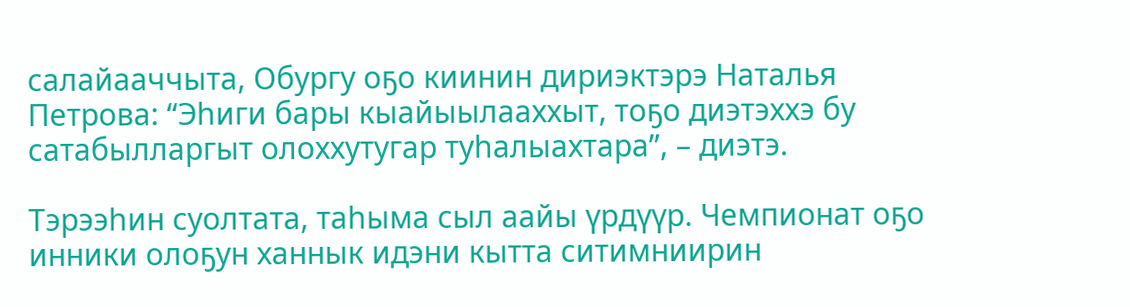салайааччыта, Обургу оҕо киинин дириэктэрэ Наталья Петрова: “Эһиги бары кыайыылааххыт, тоҕо диэтэххэ бу сатабылларгыт олоххутугар туһалыахтара”, – диэтэ.

Тэрээһин суолтата, таһыма сыл аайы үрдүүр. Чемпионат оҕо инники олоҕун ханнык идэни кытта ситимниирин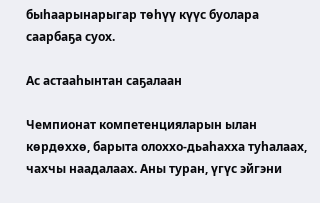быһаарынарыгар төһүү күүс буолара саарбаҕа суох.

Ас астааһынтан саҕалаан

Чемпионат компетенцияларын ылан көрдөххө, барыта олоххо-дьаһахха туһалаах, чахчы наадалаах. Аны туран, үгүс эйгэни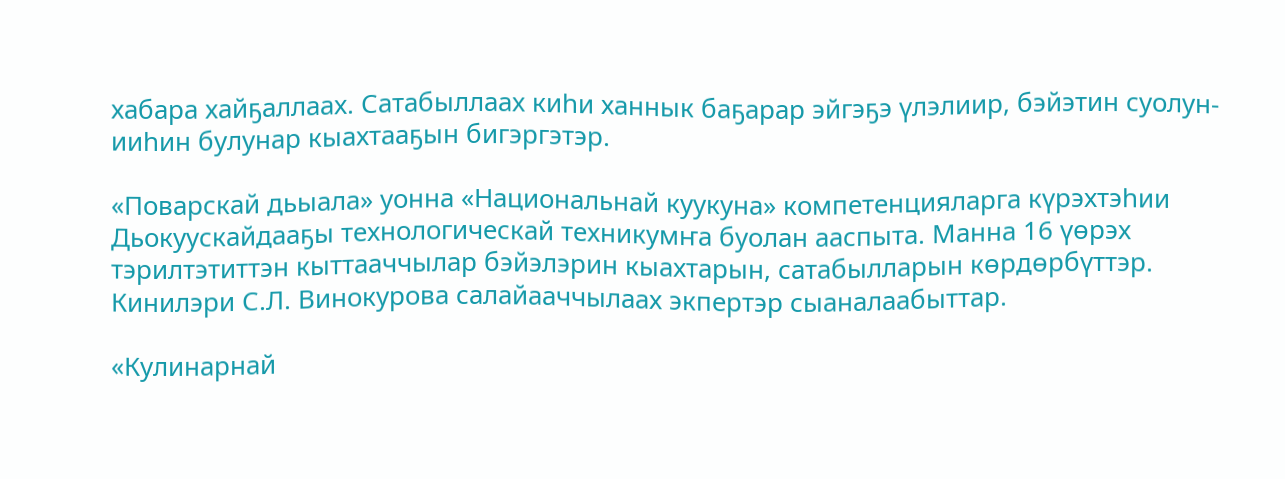хабара хайҕаллаах. Сатабыллаах киһи ханнык баҕарар эйгэҕэ үлэлиир, бэйэтин суолун-ииһин булунар кыахтааҕын бигэргэтэр.

«Поварскай дьыала» уонна «Национальнай куукуна» компетенцияларга күрэхтэһии Дьокуускайдааҕы технологическай техникумҥа буолан ааспыта. Манна 16 үөрэх тэрилтэтиттэн кыттааччылар бэйэлэрин кыахтарын, сатабылларын көрдөрбүттэр. Кинилэри С.Л. Винокурова салайааччылаах экпертэр сыаналаабыттар.

«Кулинарнай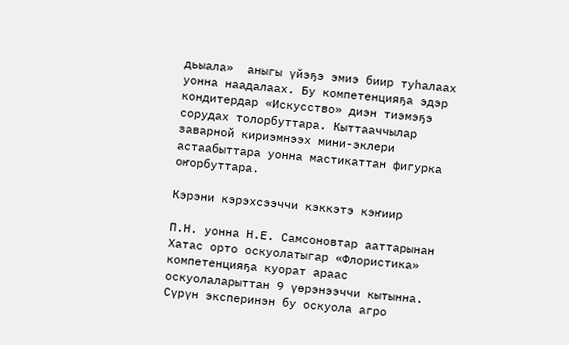дьыала»  аныгы үйэҕэ эмиэ биир туһалаах уонна наадалаах. Бу компетенцияҕа эдэр кондитердар «Искусство» диэн тиэмэҕэ сорудах толорбуттара. Кыттааччылар заварной кириэмнээх мини-эклери астаабыттара уонна мастикаттан фигурка оҥорбуттара.

Кэрэни кэрэхсээччи кэккэтэ кэҥиир

П.Н. уонна Н.Е. Самсоновтар ааттарынан Хатас орто оскуолатыгар «Флористика» компетенцияҕа куорат араас оскуолаларыттан 9 үөрэнээччи кытынна. Сүрүн эксперинэн бу оскуола агро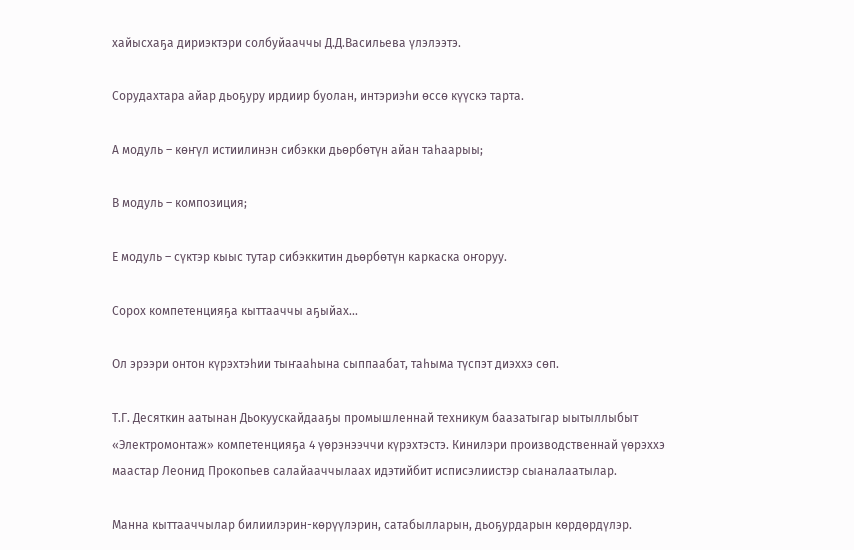хайысхаҕа дириэктэри солбуйааччы Д.Д.Васильева үлэлээтэ.

Сорудахтара айар дьоҕуру ирдиир буолан, интэриэһи өссө күүскэ тарта.

А модуль – көҥүл истиилинэн сибэкки дьөрбөтүн айан таһаарыы;

В модуль – композиция;

Е модуль – сүктэр кыыс тутар сибэккитин дьөрбөтүн каркаска оҥоруу.

Сорох компетенцияҕа кыттааччы аҕыйах...

Ол эрээри онтон күрэхтэһии тыҥааһына сыппаабат, таһыма түспэт диэххэ сөп.

Т.Г. Десяткин аатынан Дьокуускайдааҕы промышленнай техникум баазатыгар ыытыллыбыт «Электромонтаж» компетенцияҕа 4 үөрэнээччи күрэхтэстэ. Кинилэри производственнай үөрэххэ маастар Леонид Прокопьев салайааччылаах идэтийбит исписэлиистэр сыаналаатылар.

Манна кыттааччылар билиилэрин-көрүүлэрин, сатабылларын, дьоҕурдарын көрдөрдүлэр.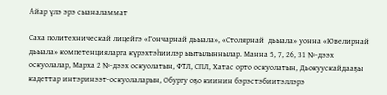Айар үлэ эрэ сыаналаммат

Саха политехническай лицейгэ «Гончарнай дьыала», «Столярнай  дьыала» уонна «Ювелирнай дьыала» компетенцияларга күрэхтэһиилэр ыытылыннылар. Манна 5, 7, 26, 31 №-дээх оскуолалар, Марха 2 №-дээх оскуолатын, ФТЛ, СПЛ, Хатас орто оскуолатын, Дьокуускайдааҕы кадеттар интэринээт-оскуолаларын, Обургу оҕо киинин бэрэстэбиитэллэрэ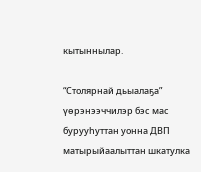кытыннылар.

“Столярнай дьыалаҕа” үөрэнээччилэр бэс мас бурууһуттан уонна ДВП матырыйаалыттан шкатулка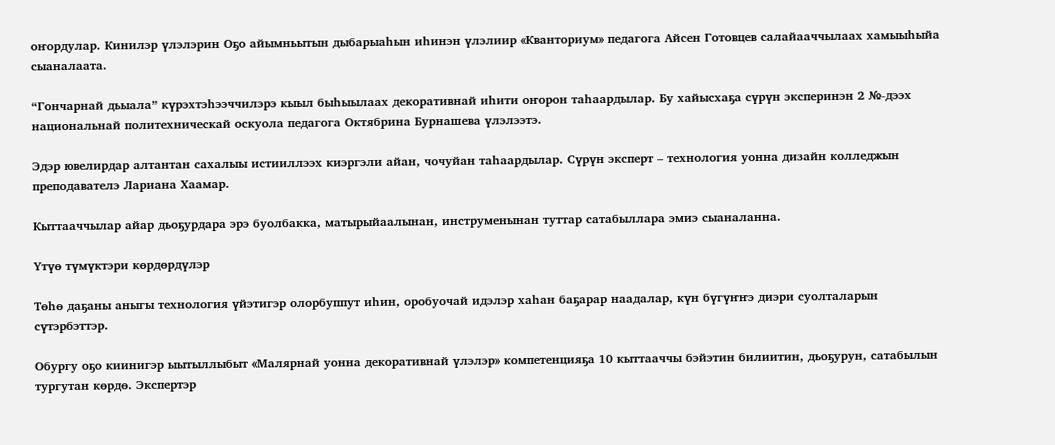оҥордулар. Кинилэр үлэлэрин Оҕо айымньытын дыбарыаһын иһинэн үлэлиир «Кванториум» педагога Айсен Готовцев салайааччылаах хамыыһыйа сыаналаата.

“Гончарнай дьыала” күрэхтэһээччилэрэ кыыл быһыылаах декоративнай иһити оҥорон таһаардылар. Бу хайысхаҕа сүрүн эксперинэн 2 №-дээх национальнай политехническай оскуола педагога Октябрина Бурнашева үлэлээтэ.

Эдэр ювелирдар алтантан сахалыы истииллээх киэргэли айан, чочуйан таһаардылар. Сүрүн эксперт – технология уонна дизайн колледжын преподавателэ Лариана Хаамар.

Кыттааччылар айар дьоҕурдара эрэ буолбакка, матырыйаалынан, инструменынан туттар сатабыллара эмиэ сыаналанна.

Үтүө түмүктэри көрдөрдүлэр

Төһө даҕаны аныгы технология үйэтигэр олорбуппут иһин, оробуочай идэлэр хаһан баҕарар наадалар, күн бүгүҥҥэ диэри суолталарын сүтэрбэттэр.

Обургу оҕо киинигэр ыытыллыбыт «Малярнай уонна декоративнай үлэлэр» компетенцияҕа 10 кыттааччы бэйэтин билиитин, дьоҕурун, сатабылын тургутан көрдө. Экспертэр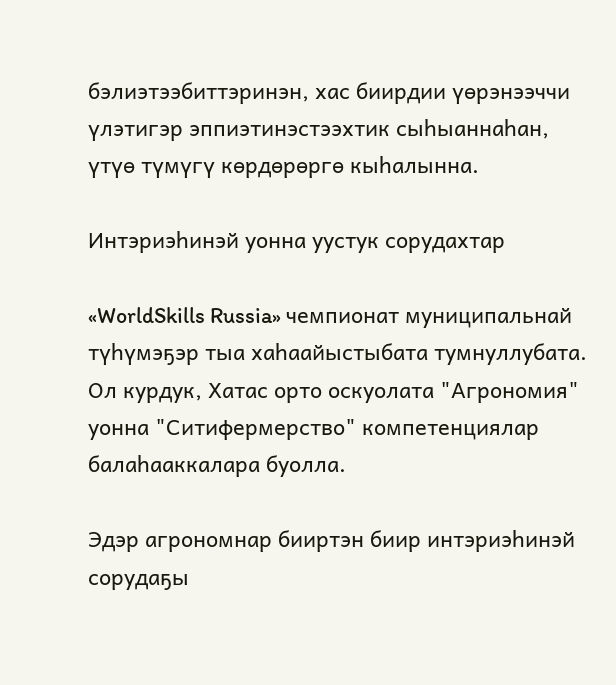бэлиэтээбиттэринэн, хас биирдии үөрэнээччи үлэтигэр эппиэтинэстээхтик сыһыаннаһан, үтүө түмүгү көрдөрөргө кыһалынна.

Интэриэһинэй уонна уустук сорудахтар

«WorldSkills Russia» чемпионат муниципальнай түһүмэҕэр тыа хаһаайыстыбата тумнуллубата. Ол курдук, Хатас орто оскуолата "Агрономия" уонна "Ситифермерство" компетенциялар балаһааккалара буолла.

Эдэр агрономнар бииртэн биир интэриэһинэй сорудаҕы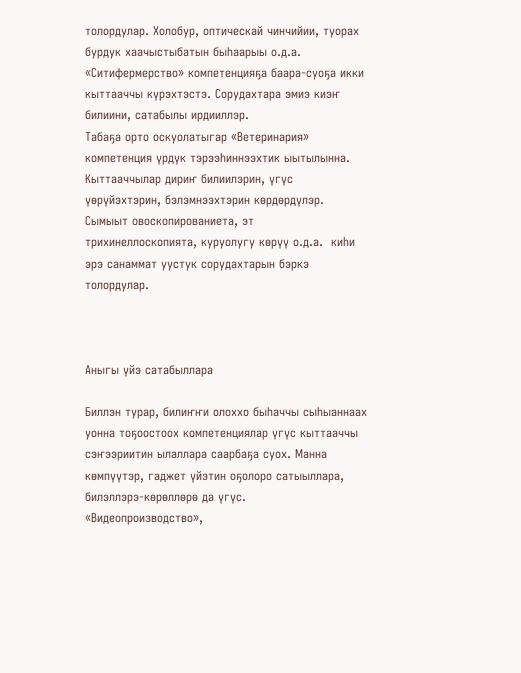толордулар. Холобур, оптическай чинчийии, туорах бурдук хаачыстыбатын быһаарыы о.д.а.
«Ситифермерство» компетенцияҕа баара-суоҕа икки кыттааччы күрэхтэстэ. Сорудахтара эмиэ киэҥ билиини, сатабылы ирдииллэр.
Табаҕа орто оскуолатыгар «Ветеринария» компетенция үрдүк тэрээһиннээхтик ыытылынна. Кыттааччылар дириҥ билиилэрин, үгүс үөрүйэхтэрин, бэлэмнээхтэрин көрдөрдүлэр. Сымыыт овоскопированиета, эт трихинеллоскопията, куруолугу көрүү о.д.а.  киһи эрэ санаммат уустук сорудахтарын бэркэ толордулар.



Аныгы үйэ сатабыллара

Биллэн турар, билиҥҥи олоххо быһаччы сыһыаннаах уонна тоҕоостоох компетенциялар үгүс кыттааччы сэҥээриитин ылаллара саарбаҕа суох. Манна көмпүүтэр, гаджет үйэтин оҕолоро сатыыллара, билэллэрэ-көрөллөрө да үгүс.  «Видеопроизводство»,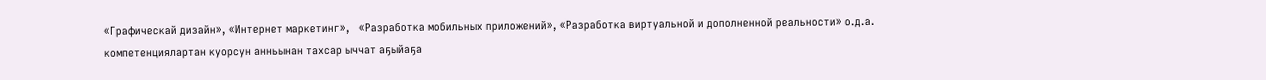«Графическай дизайн», «Интернет маркетинг»,   «Разработка мобильных приложений», «Разработка виртуальной и дополненной реальности» о.д.а. компетенциялартан куорсун анньынан тахсар ыччат аҕыйаҕа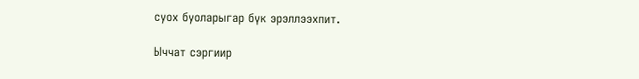суох буоларыгар бүк эрэллээхпит.

Ыччат сэргиир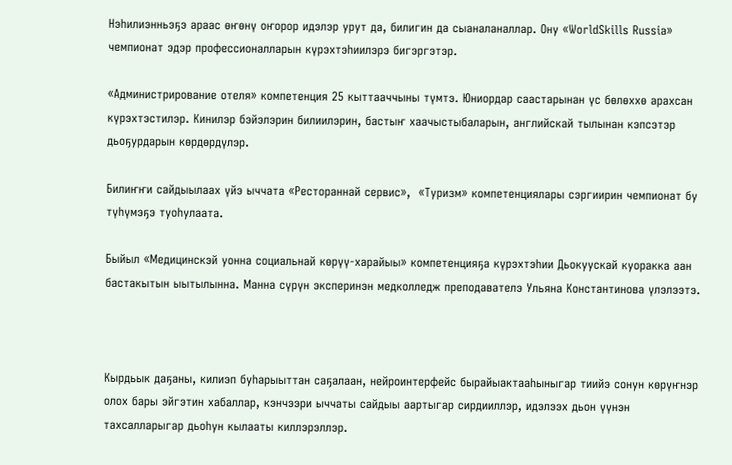Нэһилиэнньэҕэ араас өҥөнү оҥорор идэлэр урут да, билигин да сыаналаналлар. Ону «WorldSkills Russia» чемпионат эдэр профессионалларын күрэхтэһиилэрэ бигэргэтэр.

«Администрирование отеля» компетенция 25 кыттааччыны түмтэ. Юниордар саастарынан үс бөлөххө арахсан күрэхтэстилэр. Кинилэр бэйэлэрин билиилэрин, бастыҥ хаачыстыбаларын, английскай тылынан кэпсэтэр дьоҕурдарын көрдөрдүлэр.

Билиҥҥи сайдыылаах үйэ ыччата «Рестораннай сервис»,  «Туризм» компетенциялары сэргиирин чемпионат бу түһүмэҕэ туоһулаата.

Быйыл «Медицинскэй уонна социальнай көрүү-харайыы» компетенцияҕа күрэхтэһии Дьокуускай куоракка аан бастакытын ыытылынна. Манна сүрүн эксперинэн медколледж преподавателэ Ульяна Константинова үлэлээтэ.



Кырдьык даҕаны, килиэп буһарыыттан саҕалаан, нейроинтерфейс бырайыактааһыныгар тиийэ сонун көрүҥнэр олох бары эйгэтин хабаллар, кэнчээри ыччаты сайдыы аартыгар сирдииллэр, идэлээх дьон үүнэн тахсалларыгар дьоһун кылааты киллэрэллэр.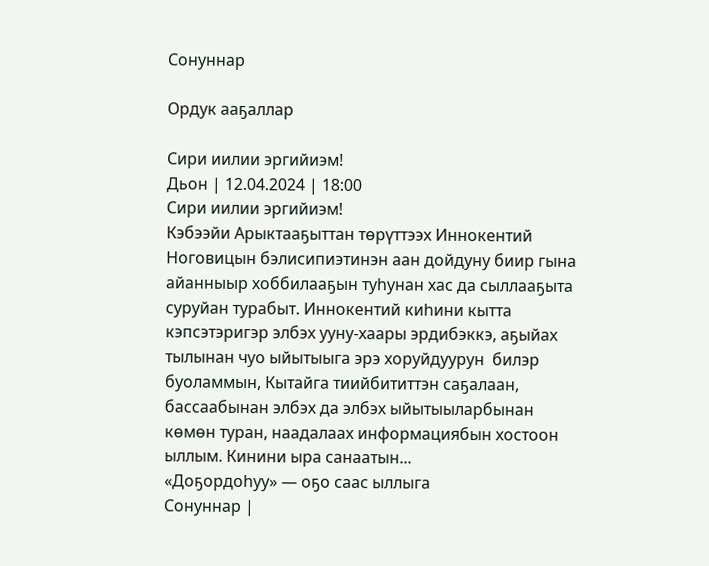Сонуннар

Ордук ааҕаллар

Сири иилии эргийиэм!
Дьон | 12.04.2024 | 18:00
Сири иилии эргийиэм!
Кэбээйи Арыктааҕыттан төрүттээх Иннокентий Ноговицын бэлисипиэтинэн аан дойдуну биир гына айанныыр хоббилааҕын туһунан хас да сыллааҕыта суруйан турабыт. Иннокентий киһини кытта кэпсэтэригэр элбэх ууну-хаары эрдибэккэ, аҕыйах тылынан чуо ыйытыыга эрэ хоруйдуурун  билэр буоламмын, Кытайга тиийбититтэн саҕалаан, бассаабынан элбэх да элбэх ыйытыыларбынан көмөн туран, наадалаах информациябын хостоон ыллым. Кинини ыра санаатын...
«Доҕордоһуу» — оҕо саас ыллыга
Сонуннар |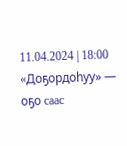11.04.2024 | 18:00
«Доҕордоһуу» — оҕо саас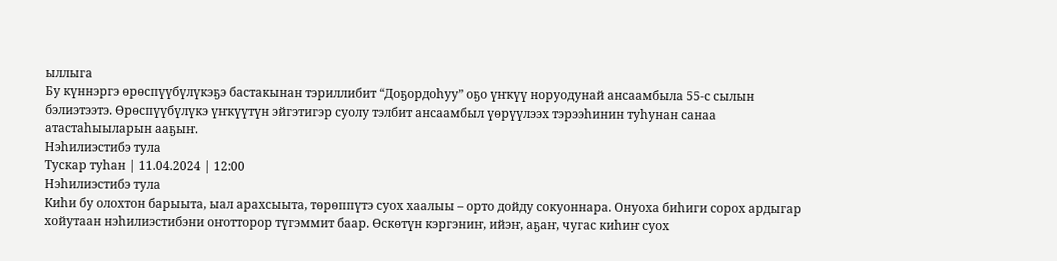ыллыга
Бу күннэргэ өрөспүүбүлүкэҕэ бастакынан тэриллибит “Доҕордоһуу” оҕо үҥкүү норуодунай ансаамбыла 55-с сылын бэлиэтээтэ. Өрөспүүбүлүкэ үҥкүүтүн эйгэтигэр суолу тэлбит ансаамбыл үөрүүлээх тэрээһинин туһунан санаа атастаһыыларын ааҕыҥ.
Нэһилиэстибэ тула
Тускар туһан | 11.04.2024 | 12:00
Нэһилиэстибэ тула
Киһи бу олохтон барыыта, ыал арахсыыта, төрөппүтэ суох хаалыы – орто дойду сокуоннара. Онуоха биһиги сорох ардыгар хойутаан нэһилиэстибэни оҥотторор түгэммит баар. Өскөтүн кэргэниҥ, ийэҥ, аҕаҥ, чугас киһиҥ суох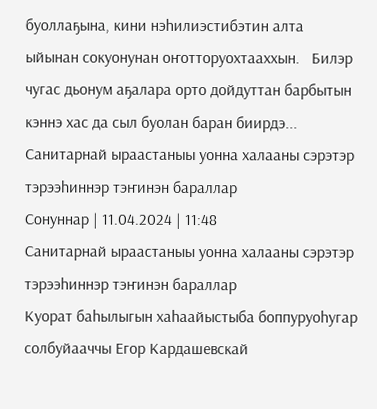буоллаҕына, кини нэһилиэстибэтин алта ыйынан сокуонунан оҥотторуохтааххын.   Билэр чугас дьонум аҕалара орто дойдуттан барбытын кэннэ хас да сыл буолан баран биирдэ...
Санитарнай ыраастаныы уонна халааны сэрэтэр тэрээһиннэр тэҥинэн бараллар
Сонуннар | 11.04.2024 | 11:48
Санитарнай ыраастаныы уонна халааны сэрэтэр тэрээһиннэр тэҥинэн бараллар
Куорат баһылыгын хаһаайыстыба боппуруоһугар солбуйааччы Егор Кардашевскай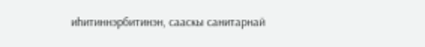иһитиннэрбитинэн, сааскы санитарнай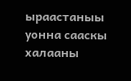ыраастаныы уонна сааскы халааны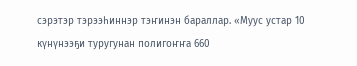сэрэтэр тэрээһиннэр тэҥинэн бараллар. «Муус устар 10 күнүнээҕи туругунан полигоҥҥа 660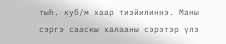тыһ. куб/м хаар тиэйилиннэ. Маны сэргэ сааскы халааны сэрэтэр үлэ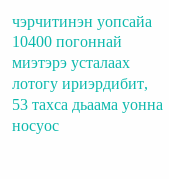чэрчитинэн уопсайа 10400 погоннай миэтэрэ усталаах лотогу ириэрдибит, 53 тахса дьаама уонна носуос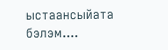ыстаансыйата бэлэм....